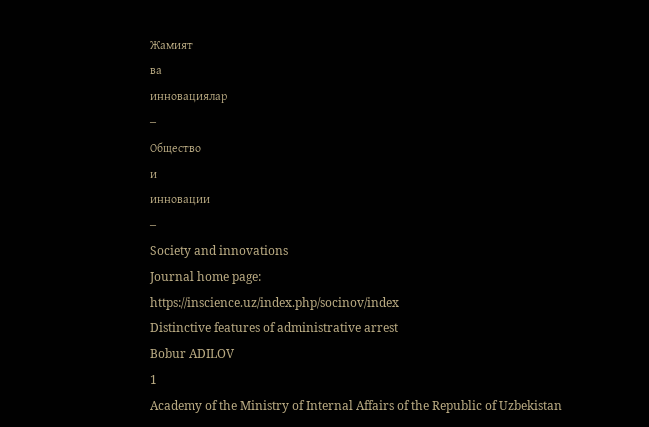Жамият
ва
инновациялар
–
Общество
и
инновации
–
Society and innovations
Journal home page:
https://inscience.uz/index.php/socinov/index
Distinctive features of administrative arrest
Bobur ADILOV
1
Academy of the Ministry of Internal Affairs of the Republic of Uzbekistan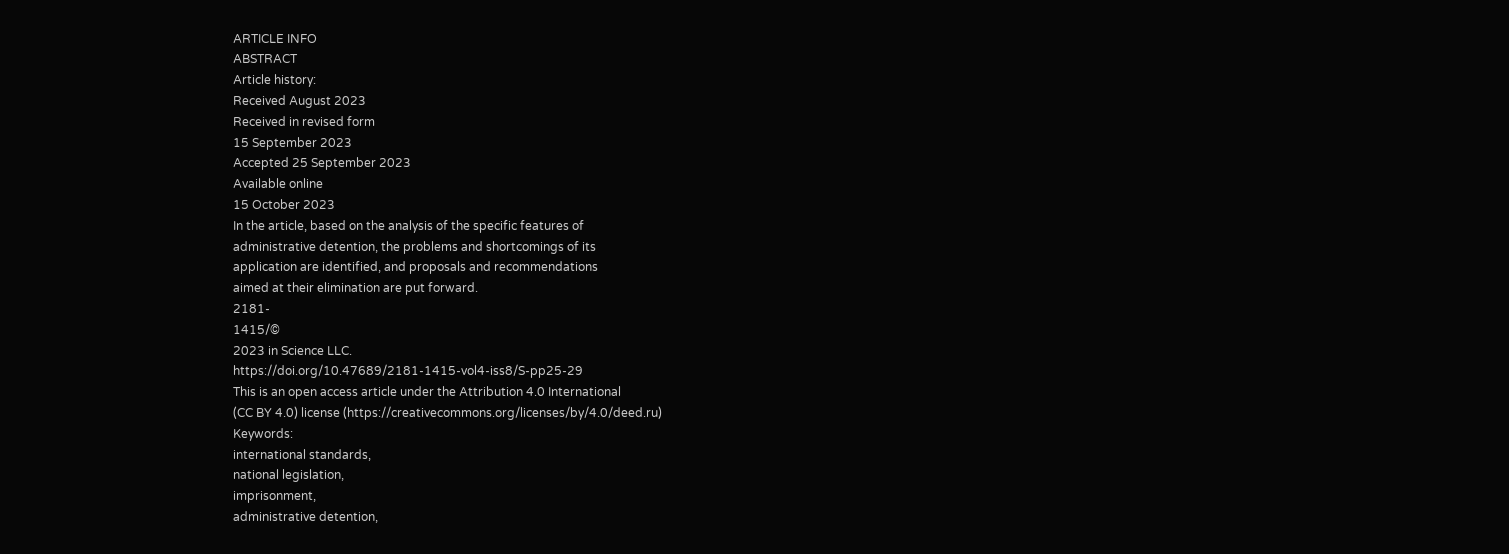ARTICLE INFO
ABSTRACT
Article history:
Received August 2023
Received in revised form
15 September 2023
Accepted 25 September 2023
Available online
15 October 2023
In the article, based on the analysis of the specific features of
administrative detention, the problems and shortcomings of its
application are identified, and proposals and recommendations
aimed at their elimination are put forward.
2181-
1415/©
2023 in Science LLC.
https://doi.org/10.47689/2181-1415-vol4-iss8/S-pp25-29
This is an open access article under the Attribution 4.0 International
(CC BY 4.0) license (https://creativecommons.org/licenses/by/4.0/deed.ru)
Keywords:
international standards,
national legislation,
imprisonment,
administrative detention,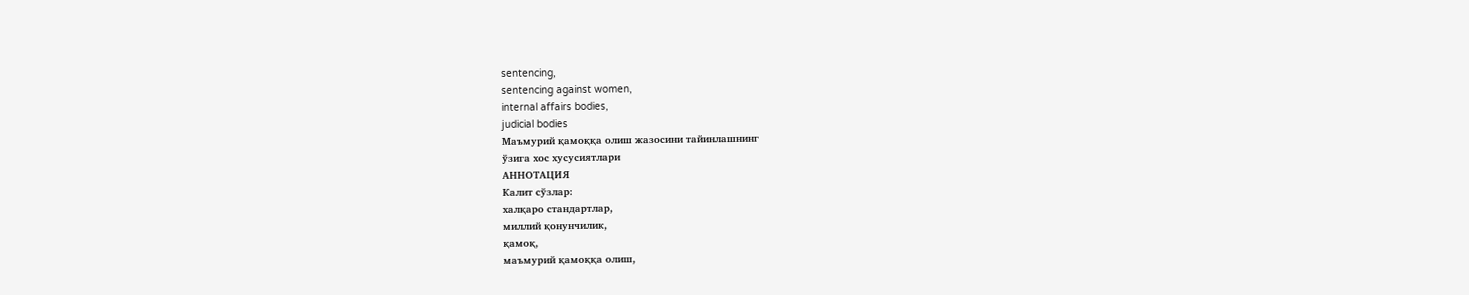sentencing,
sentencing against women,
internal affairs bodies,
judicial bodies
Маъмурий қамоққа олиш жазосини тайинлашнинг
ўзига хос хусусиятлари
АННОТАЦИЯ
Калит сўзлар:
халқаро стандартлар,
миллий қонунчилик,
қамоқ,
маъмурий қамоққа олиш,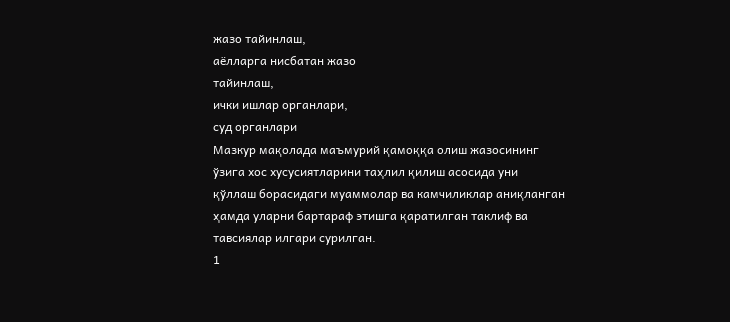жазо тайинлаш,
аёлларга нисбатан жазо
тайинлаш,
ички ишлар органлари,
суд органлари
Мазкур мақолада маъмурий қамоққа олиш жазосининг
ўзига хос хусусиятларини таҳлил қилиш асосида уни
қўллаш борасидаги муаммолар ва камчиликлар аниқланган
ҳамда уларни бартараф этишга қаратилган таклиф ва
тавсиялар илгари сурилган.
1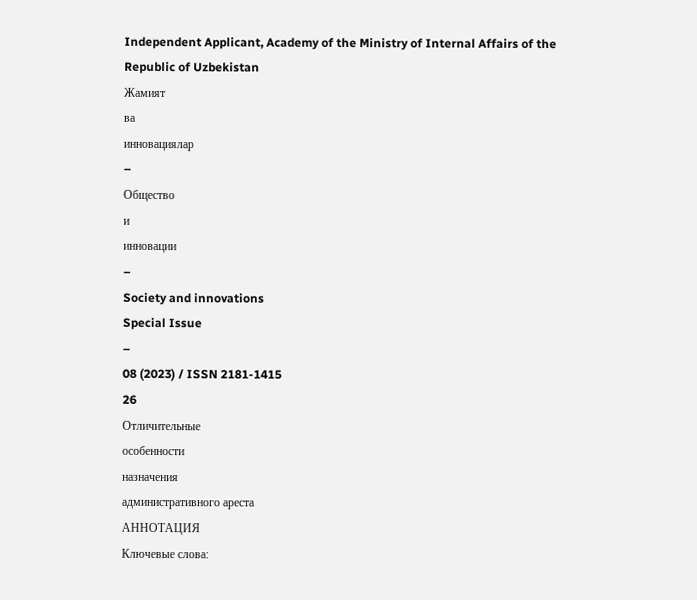Independent Applicant, Academy of the Ministry of Internal Affairs of the Republic of Uzbekistan
Жамият
ва
инновациялар
–
Общество
и
инновации
–
Society and innovations
Special Issue
–
08 (2023) / ISSN 2181-1415
26
Отличительные
особенности
назначения
административного ареста
АННОТАЦИЯ
Ключевые слова: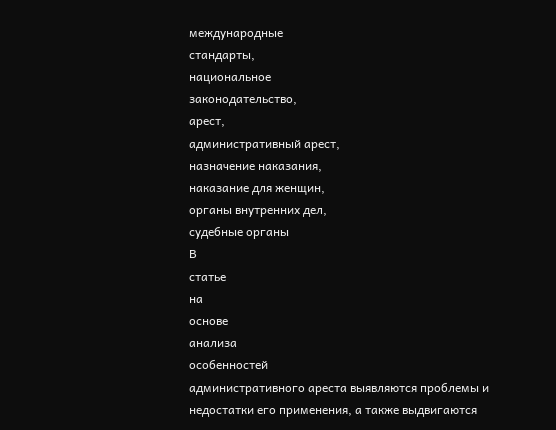международные
стандарты,
национальное
законодательство,
арест,
административный арест,
назначение наказания,
наказание для женщин,
органы внутренних дел,
судебные органы
В
статье
на
основе
анализа
особенностей
административного ареста выявляются проблемы и
недостатки его применения, а также выдвигаются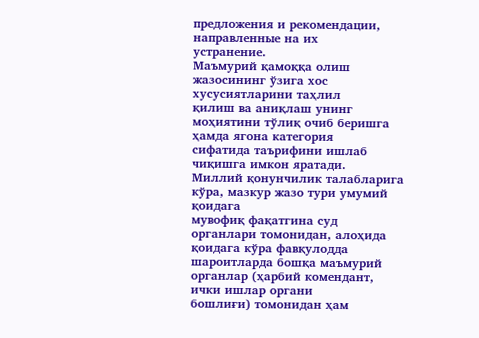предложения и рекомендации, направленные на их
устранение.
Маъмурий қамоққа олиш жазосининг ўзига хос хусусиятларини таҳлил
қилиш ва аниқлаш унинг моҳиятини тўлиқ очиб беришга ҳамда ягона категория
сифатида таърифини ишлаб чиқишга имкон яратади.
Миллий қонунчилик талабларига кўра, мазкур жазо тури умумий қоидага
мувофиқ фақатгина суд органлари томонидан, алоҳида қоидага кўра фавқулодда
шароитларда бошқа маъмурий органлар (ҳарбий комендант, ички ишлар органи
бошлиғи) томонидан ҳам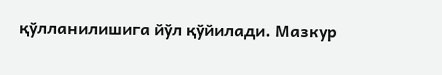қўлланилишига йўл қўйилади. Мазкур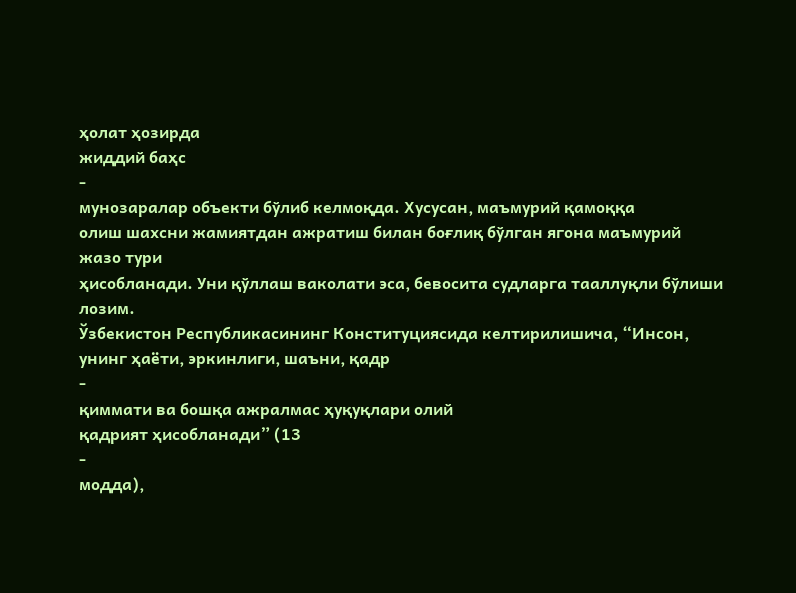ҳолат ҳозирда
жиддий баҳс
-
мунозаралар объекти бўлиб келмоқда. Хусусан, маъмурий қамоққа
олиш шахсни жамиятдан ажратиш билан боғлиқ бўлган ягона маъмурий
жазо тури
ҳисобланади. Уни қўллаш ваколати эса, бевосита судларга тааллуқли бўлиши
лозим.
Ўзбекистон Республикасининг Конституциясида келтирилишича, “Инсон,
унинг ҳаёти, эркинлиги, шаъни, қадр
-
қиммати ва бошқа ажралмас ҳуқуқлари олий
қадрият ҳисобланади” (13
-
модда),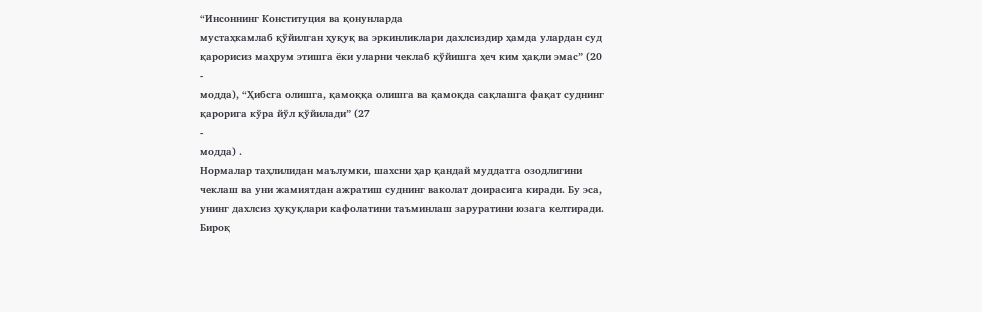“Инсоннинг Конституция ва қонунларда
мустаҳкамлаб қўйилган ҳуқуқ ва эркинликлари дахлсиздир ҳамда улардан суд
қарорисиз маҳрум этишга ёки уларни чеклаб қўйишга ҳеч ким ҳақли эмас” (20
-
модда), “Ҳибсга олишга, қамоққа олишга ва қамоқда сақлашга фақат суднинг
қарорига кўра йўл қўйилади” (27
-
модда) .
Нормалар таҳлилидан маълумки, шахсни ҳар қандай муддатга озодлигини
чеклаш ва уни жамиятдан ажратиш суднинг ваколат доирасига киради. Бу эса,
унинг дахлсиз ҳуқуқлари кафолатини таъминлаш заруратини юзага келтиради.
Бироқ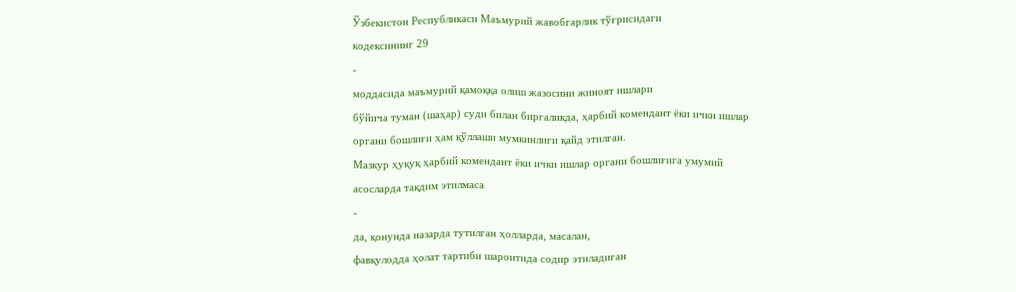Ўзбекистон Республикаси Маъмурий жавобгарлик тўғрисидаги
кодексининг 29
-
моддасида маъмурий қамоққа олиш жазосини жиноят ишлари
бўйича туман (шаҳар) суди билан биргаликда, ҳарбий комендант ёки ички ишлар
органи бошлиғи ҳам қўллаши мумкинлиги қайд этилган.
Мазкур ҳуқуқ ҳарбий комендант ёки ички ишлар органи бошлиғига умумий
асосларда тақдим этилмаса
-
да, қонунда назарда тутилган ҳолларда, масалан,
фавқулодда ҳолат тартиби шароитида содир этиладиган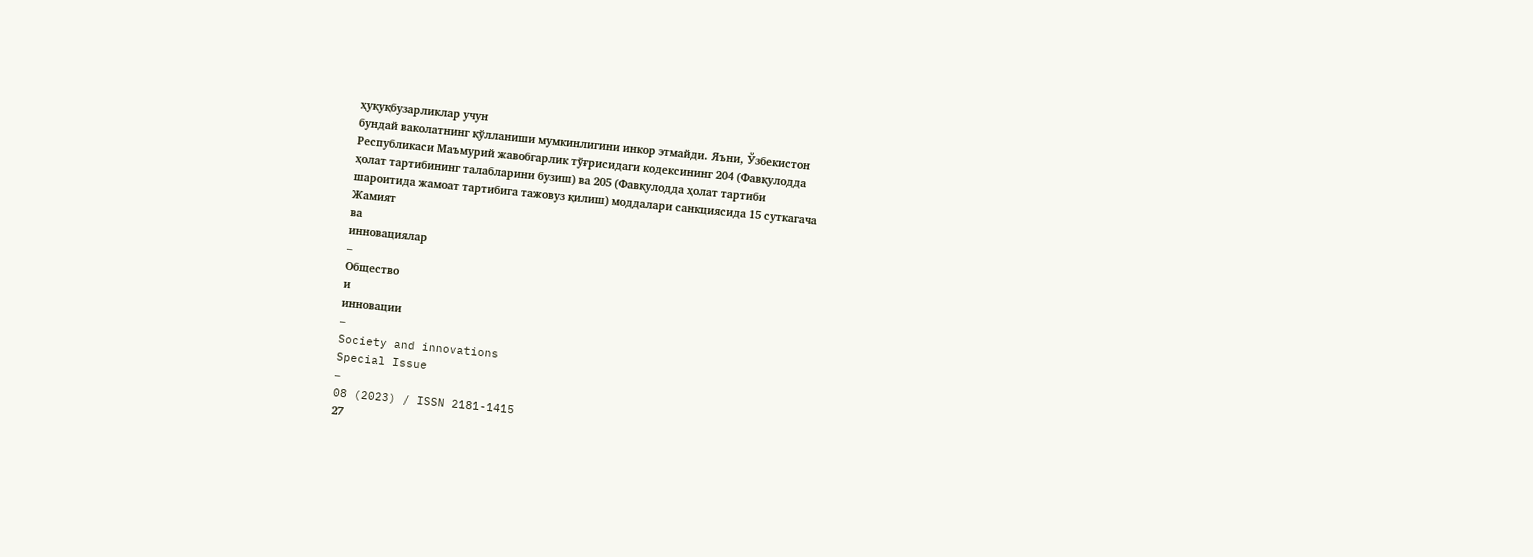ҳуқуқбузарликлар учун
бундай ваколатнинг қўлланиши мумкинлигини инкор этмайди. Яъни, Ўзбекистон
Республикаси Маъмурий жавобгарлик тўғрисидаги кодексининг 204 (Фавқулодда
ҳолат тартибининг талабларини бузиш) ва 205 (Фавқулодда ҳолат тартиби
шароитида жамоат тартибига тажовуз қилиш) моддалари санкциясида 15 суткагача
Жамият
ва
инновациялар
–
Общество
и
инновации
–
Society and innovations
Special Issue
–
08 (2023) / ISSN 2181-1415
27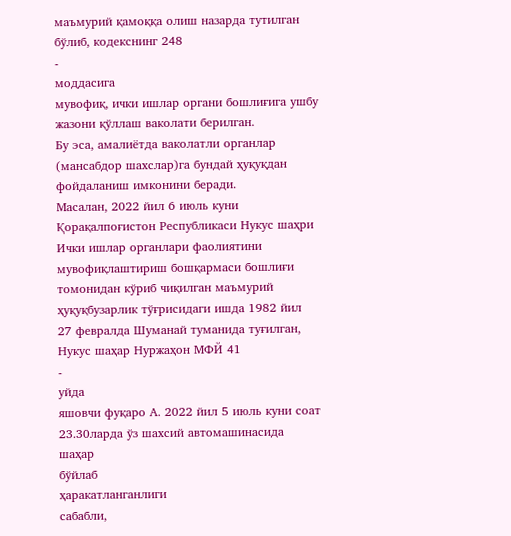маъмурий қамоққа олиш назарда тутилган бўлиб, кодекснинг 248
-
моддасига
мувофиқ, ички ишлар органи бошлиғига ушбу жазони қўллаш ваколати берилган.
Бу эса, амалиётда ваколатли органлар (мансабдор шахслар)га бундай ҳуқуқдан
фойдаланиш имконини беради.
Масалан, 2022 йил 6 июль куни Қорақалпоғистон Республикаси Нукус шаҳри
Ички ишлар органлари фаолиятини мувофиқлаштириш бошқармаси бошлиғи
томонидан кўриб чиқилган маъмурий ҳуқуқбузарлик тўғрисидаги ишда 1982 йил
27 февралда Шуманай туманида туғилган, Нукус шаҳар Нуржаҳон МФЙ 41
-
уйда
яшовчи фуқаро А. 2022 йил 5 июль куни соат 23.30ларда ўз шахсий автомашинасида
шаҳар
бўйлаб
ҳаракатланганлиги
сабабли,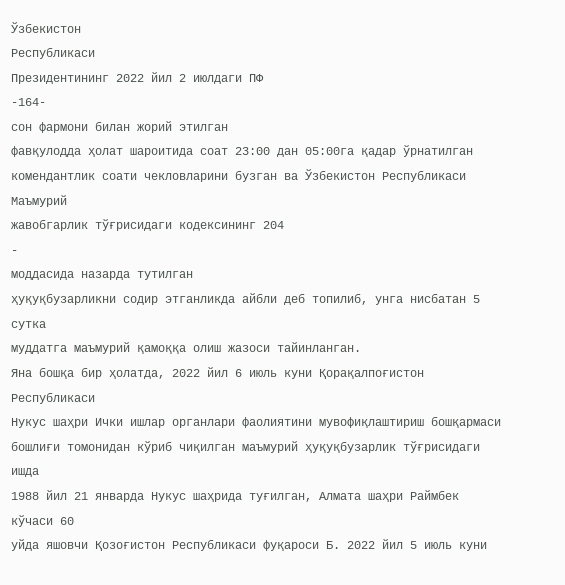Ўзбекистон
Республикаси
Президентининг 2022 йил 2 июлдаги ПФ
-164-
сон фармони билан жорий этилган
фавқулодда ҳолат шароитида соат 23:00 дан 05:00га қадар ўрнатилган
комендантлик соати чекловларини бузган ва Ўзбекистон Республикаси Маъмурий
жавобгарлик тўғрисидаги кодексининг 204
-
моддасида назарда тутилган
ҳуқуқбузарликни содир этганликда айбли деб топилиб, унга нисбатан 5 сутка
муддатга маъмурий қамоққа олиш жазоси тайинланган.
Яна бошқа бир ҳолатда, 2022 йил 6 июль куни Қорақалпоғистон Республикаси
Нукус шаҳри Ички ишлар органлари фаолиятини мувофиқлаштириш бошқармаси
бошлиғи томонидан кўриб чиқилган маъмурий ҳуқуқбузарлик тўғрисидаги ишда
1988 йил 21 январда Нукус шаҳрида туғилган, Алмата шаҳри Раймбек кўчаси 60
уйда яшовчи Қозоғистон Республикаси фуқароси Б. 2022 йил 5 июль куни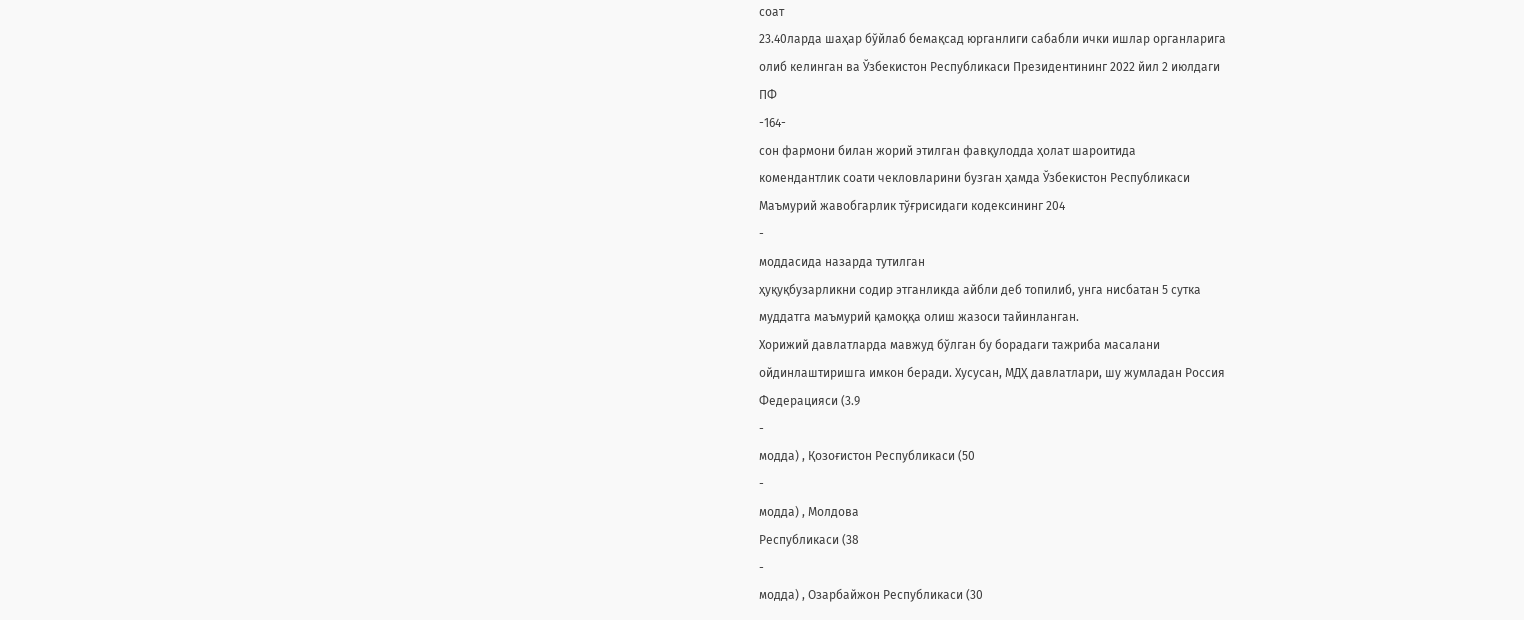соат
23.40ларда шаҳар бўйлаб бемақсад юрганлиги сабабли ички ишлар органларига
олиб келинган ва Ўзбекистон Республикаси Президентининг 2022 йил 2 июлдаги
ПФ
-164-
сон фармони билан жорий этилган фавқулодда ҳолат шароитида
комендантлик соати чекловларини бузган ҳамда Ўзбекистон Республикаси
Маъмурий жавобгарлик тўғрисидаги кодексининг 204
-
моддасида назарда тутилган
ҳуқуқбузарликни содир этганликда айбли деб топилиб, унга нисбатан 5 сутка
муддатга маъмурий қамоққа олиш жазоси тайинланган.
Хорижий давлатларда мавжуд бўлган бу борадаги тажриба масалани
ойдинлаштиришга имкон беради. Хусусан, МДҲ давлатлари, шу жумладан Россия
Федерaцияси (3.9
-
модда) , Қозоғистон Республикаси (50
-
модда) , Молдова
Республикаси (38
-
модда) , Озарбайжон Республикаси (30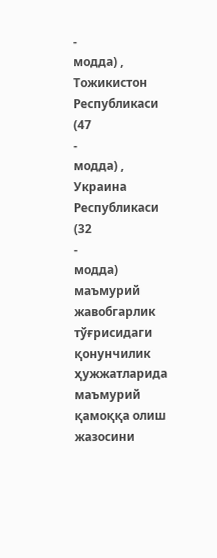-
модда) , Тожикистон
Республикаси (47
-
модда) , Украина Республикаси (32
-
модда)
маъмурий
жавобгарлик тўғрисидаги қонунчилик ҳужжатларида маъмурий қамоққа олиш
жазосини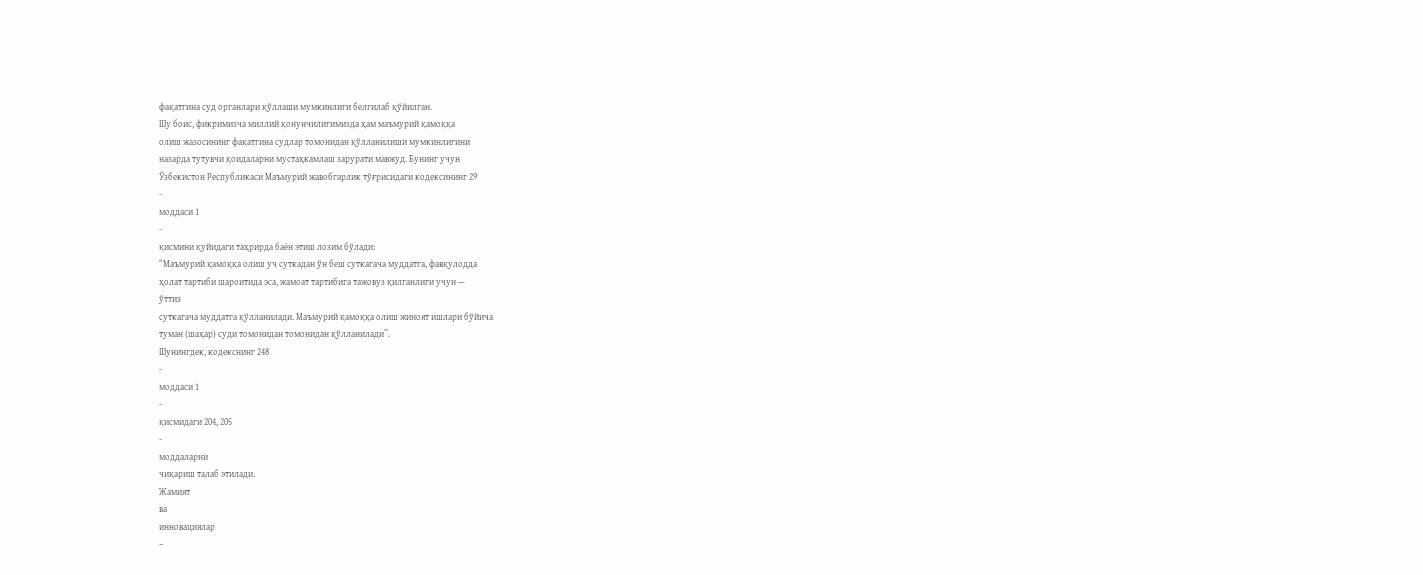фақатгина суд органлари қўллаши мумкинлиги белгилаб қўйилган.
Шу боис, фикримизча миллий қонунчилигимизда ҳам маъмурий қамоққа
олиш жазосининг фақатгина судлар томонидан қўлланилиши мумкинлигини
назарда тутувчи қоидаларни мустаҳкамлаш зарурати мавжуд. Бунинг учун
Ўзбекистон Республикаси Маъмурий жавобгарлик тўғрисидаги кодексининг 29
-
моддаси 1
-
қисмини қуйидаги таҳрирда баён этиш лозим бўлади:
“Маъмурий қамоққа олиш уч суткадан ўн беш суткагача муддатга, фавқулодда
ҳолат тартиби шароитида эса, жамоат тартибига тажовуз қилганлиги учун —
ўттиз
суткагача муддатга қўлланилади. Маъмурий қамоққа олиш жиноят ишлари бўйича
туман (шаҳар) суди томонидан томонидан қўлланилади”.
Шунингдек, кодекснинг 248
-
моддаси 1
-
қисмидаги 204, 205
-
моддаларни
чиқариш талаб этилади.
Жамият
ва
инновациялар
–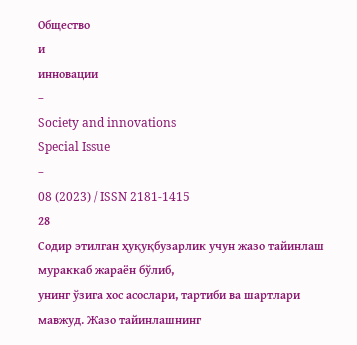Общество
и
инновации
–
Society and innovations
Special Issue
–
08 (2023) / ISSN 2181-1415
28
Содир этилган ҳуқуқбузарлик учун жазо тайинлаш мураккаб жараён бўлиб,
унинг ўзига хос асослари, тартиби ва шартлари мавжуд. Жазо тайинлашнинг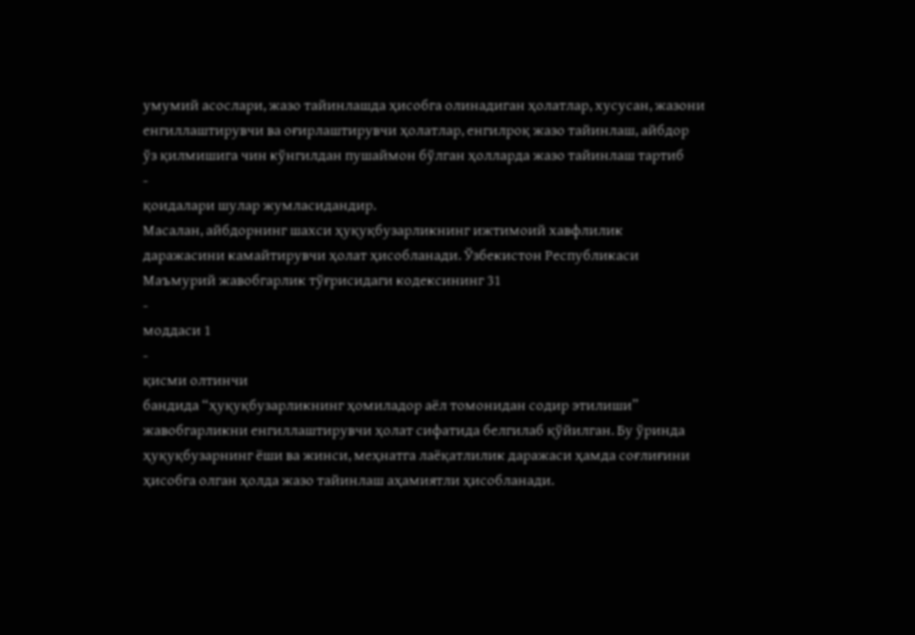умумий асослари, жазо тайинлашда ҳисобга олинадиган ҳолатлар, хусусан, жазони
енгиллаштирувчи ва оғирлаштирувчи ҳолатлар, енгилроқ жазо тайинлаш, айбдор
ўз қилмишига чин кўнгилдан пушаймон бўлган ҳолларда жазо тайинлаш тартиб
-
қоидалари шулар жумласидандир.
Масалан, айбдорнинг шахси ҳуқуқбузарликнинг ижтимоий хавфлилик
даражасини камайтирувчи ҳолат ҳисобланади. Ўзбекистон Республикаси
Маъмурий жавобгарлик тўғрисидаги кодексининг 31
-
моддаси 1
-
қисми олтинчи
бандида “ҳуқуқбузарликнинг ҳомиладор аёл томонидан содир этилиши”
жавобгарликни енгиллаштирувчи ҳолат сифатида белгилаб қўйилган. Бу ўринда
ҳуқуқбузарнинг ёши ва жинси, меҳнатга лаёқатлилик даражаси ҳамда соғлиғини
ҳисобга олган ҳолда жазо тайинлаш аҳамиятли ҳисобланади.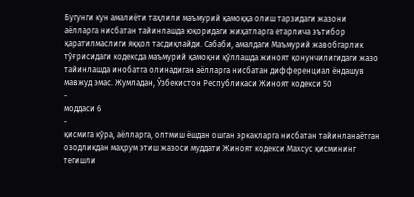Бугунги кун амалиёти таҳлили маъмурий қамоққа олиш тарзидаги жазони
аёлларга нисбатан тайинлашда юқоридаги жиҳатларга етарлича эътибор
қаратилмаслиги яққол тасдиқлайди. Сабаби, амалдаги Маъмурий жавобгарлик
тўғрисидаги кодексда маъмурий қамоқни қўллашда жиноят қонунчилигидаги жазо
тайинлашда инобатга олинадиган аёлларга нисбатан дифференциал ёндашув
мавжуд эмас. Жумладан, Ўзбекистон Республикаси Жиноят кодекси 50
-
моддаси 6
-
қисмига кўра, аёлларга, олтмиш ёшдан ошган эркакларга нисбатан тайинланаётган
озодликдан маҳрум этиш жазоси муддати Жиноят кодекси Махсус қисмининг
тегишли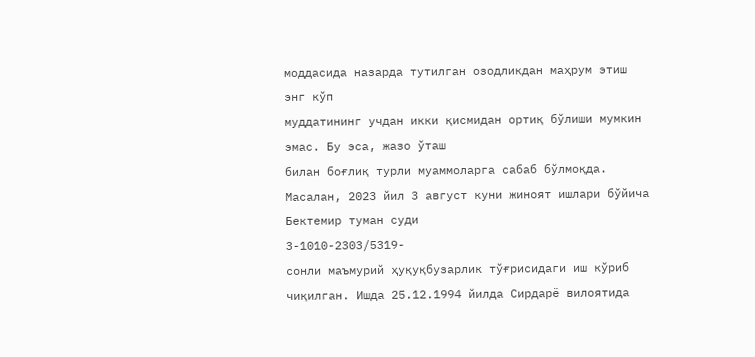моддасида назарда тутилган озодликдан маҳрум этиш энг кўп
муддатининг учдан икки қисмидан ортиқ бўлиши мумкин эмас. Бу эса, жазо ўташ
билан боғлиқ турли муаммоларга сабаб бўлмоқда.
Масалан, 2023 йил 3 август куни жиноят ишлари бўйича Бектемир туман суди
3-1010-2303/5319-
сонли маъмурий ҳуқуқбузарлик тўғрисидаги иш кўриб
чиқилган. Ишда 25.12.1994 йилда Сирдарё вилоятида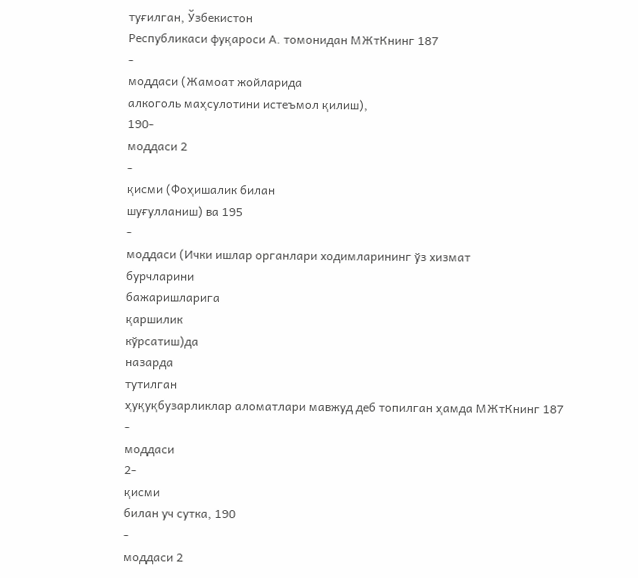туғилган, Ўзбекистон
Республикаси фуқароси А. томонидан МЖтКнинг 187
-
моддаси (Жамоат жойларида
алкоголь маҳсулотини истеъмол қилиш),
190-
моддаси 2
-
қисми (Фоҳишалик билан
шуғулланиш) ва 195
-
моддаси (Ички ишлар органлари ходимларининг ўз хизмат
бурчларини
бажаришларига
қаршилик
кўрсатиш)да
назарда
тутилган
ҳуқуқбузарликлар аломатлари мавжуд деб топилган ҳамда МЖтКнинг 187
-
моддаси
2-
қисми
билан уч сутка, 190
-
моддаси 2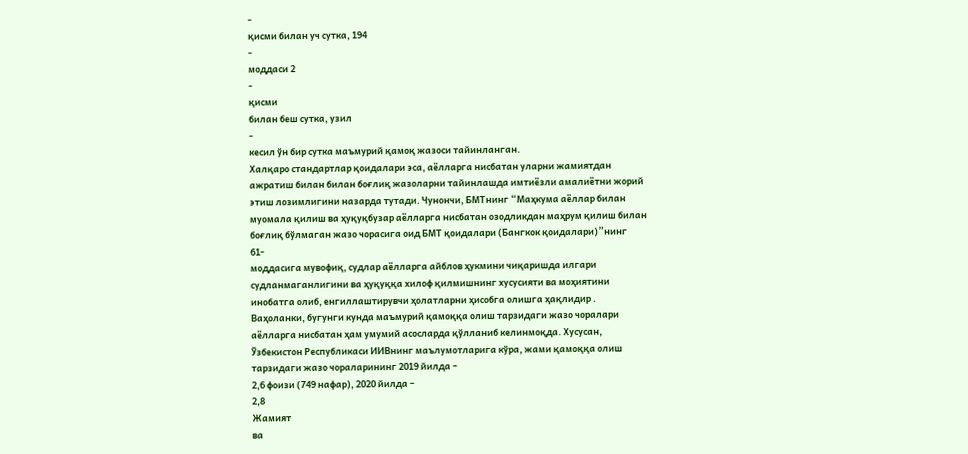-
қисми билан уч сутка, 194
-
моддаси 2
-
қисми
билан беш сутка, узил
-
кесил ўн бир сутка маъмурий қамоқ жазоси тайинланган.
Халқаро стандартлар қоидалари эса, аёлларга нисбатан уларни жамиятдан
ажратиш билан билан боғлиқ жазоларни тайинлашда имтиёзли амалиётни жорий
этиш лозимлигини назарда тутади. Чунончи, БМТнинг “Маҳкума аёллар билан
муомала қилиш ва ҳуқуқбузар аёлларга нисбатан озодликдан маҳрум қилиш билан
боғлиқ бўлмаган жазо чорасига оид БМТ қоидалари (Бангкок қоидалари)”нинг
61-
моддасига мувофиқ, судлар аёлларга айблов ҳукмини чиқаришда илгари
судланмаганлигини ва ҳуқуққа хилоф қилмишнинг хусусияти ва моҳиятини
инобатга олиб, енгиллаштирувчи ҳолатларни ҳисобга олишга ҳақлидир .
Ваҳоланки, бугунги кунда маъмурий қамоққа олиш тарзидаги жазо чоралари
аёлларга нисбатан ҳам умумий асосларда қўлланиб келинмоқда. Хусусан,
Ўзбекистон Республикаси ИИВнинг маълумотларига кўра, жами қамоққа олиш
тарзидаги жазо чораларининг 2019 йилда –
2,6 фоизи (749 нафар), 2020 йилда –
2,8
Жамият
ва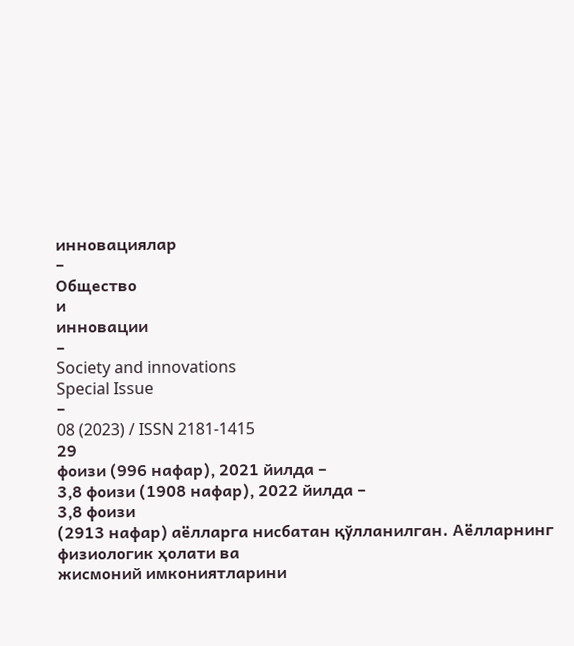инновациялар
–
Общество
и
инновации
–
Society and innovations
Special Issue
–
08 (2023) / ISSN 2181-1415
29
фоизи (996 нафар), 2021 йилда –
3,8 фоизи (1908 нафар), 2022 йилда –
3,8 фоизи
(2913 нафар) аёлларга нисбатан қўлланилган. Аёлларнинг физиологик ҳолати ва
жисмоний имкониятларини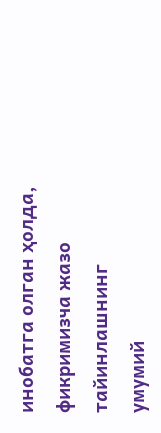инобатга олган ҳолда, фикримизча жазо тайинлашнинг
умумий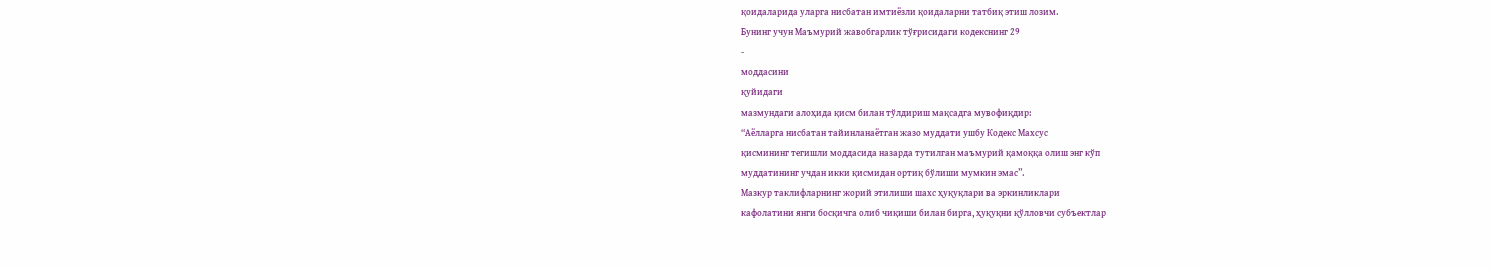қоидаларида уларга нисбатан имтиёзли қоидаларни татбиқ этиш лозим.
Бунинг учун Маъмурий жавобгарлик тўғрисидаги кодекснинг 29
-
моддасини
қуйидаги
мазмундаги алоҳида қисм билан тўлдириш мақсадга мувофиқдир:
“Аёлларга нисбатан тайинланаётган жазо муддати ушбу Кодекс Махсус
қисмининг тегишли моддасида назарда тутилган маъмурий қамоққа олиш энг кўп
муддатининг учдан икки қисмидан ортиқ бўлиши мумкин эмас”.
Мазкур таклифларнинг жорий этилиши шахс ҳуқуқлари ва эркинликлари
кафолатини янги босқичга олиб чиқиши билан бирга, ҳуқуқни қўлловчи субъектлар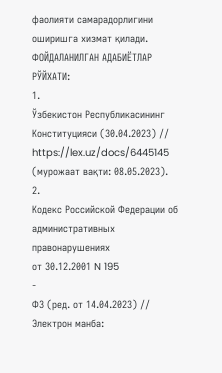фаолияти самарадорлигини оширишга хизмат қилади.
ФОЙДАЛАНИЛГАН АДАБИЁТЛАР РЎЙХАТИ:
1.
Ўзбекистон Республикасининг Конституцияси (30.04.2023) //
https://lex.uz/docs/6445145 (мурожаат вақти: 08.05.2023).
2.
Кодекс Российской Федерации об административных правонарушениях
от 30.12.2001 N 195
-
ФЗ (ред. от 14.04.2023) // Электрон манба: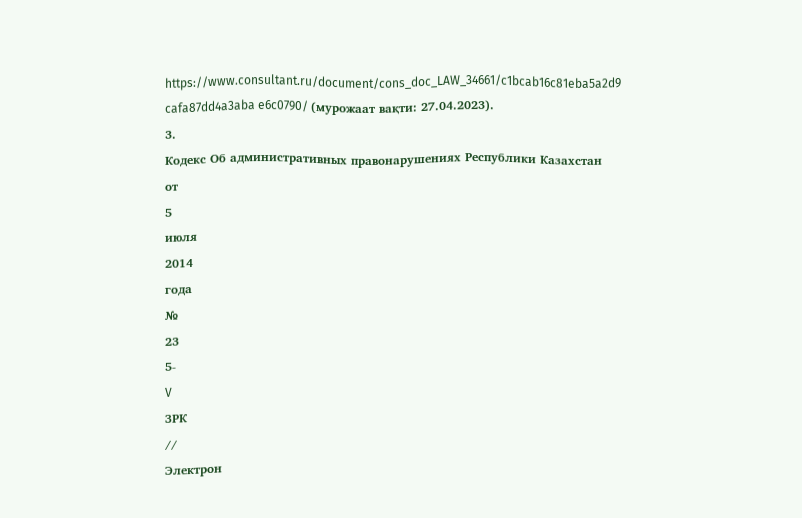https://www.consultant.ru/document/cons_doc_LAW_34661/c1bcab16c81eba5a2d9
cafa87dd4a3aba e6c0790/ (мурожаат вақти: 27.04.2023).
3.
Кодекс Об административных правонарушениях Республики Казахстан
от
5
июля
2014
года
№
23
5-
V
ЗРК
//
Электрон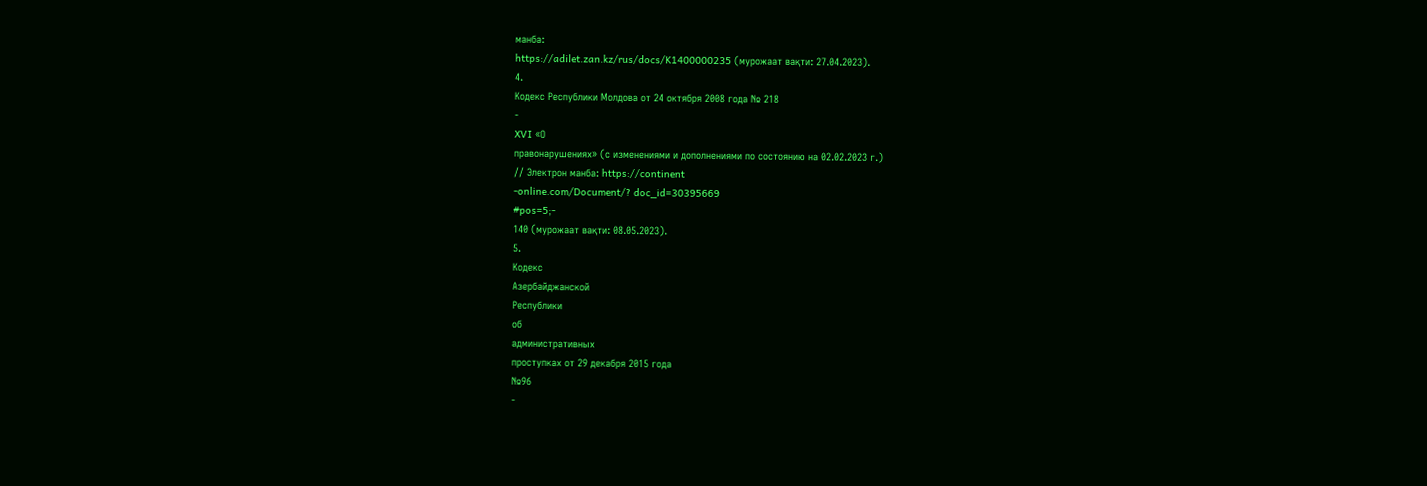манба:
https://adilet.zan.kz/rus/docs/K1400000235 (мурожаат вақти: 27.04.2023).
4.
Кодекс Республики Молдова от 24 октября 2008 года № 218
-
XVI «О
правонарушениях» (с изменениями и дополнениями по состоянию на 02.02.2023 г.)
// Электрон манба: https://continent
-online.com/Document/? doc_id=30395669
#pos=5;-
140 (мурожаат вақти: 08.05.2023).
5.
Кодекс
Азербайджанской
Республики
об
административных
проступках от 29 декабря 2015 года
№96
-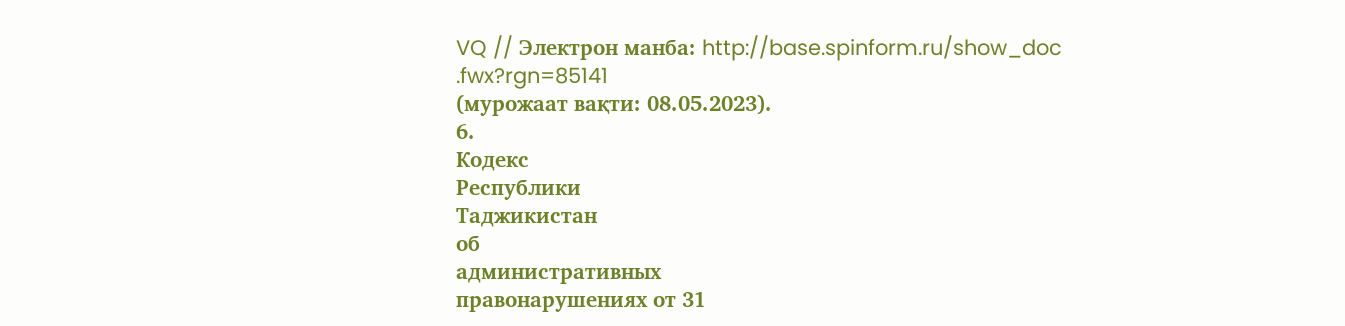VQ // Электрон манба: http://base.spinform.ru/show_doc
.fwx?rgn=85141
(мурожаат вақти: 08.05.2023).
6.
Кодекс
Республики
Таджикистан
об
административных
правонарушениях от 31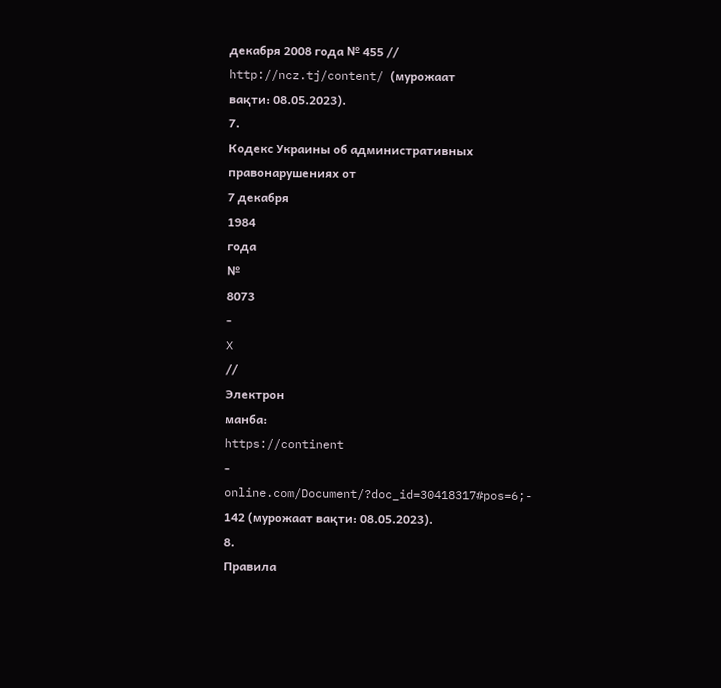декабря 2008 года № 455 // http://ncz.tj/content/ (мурожаат
вақти: 08.05.2023).
7.
Кодекс Украины об административных правонарушениях от
7 декабря
1984
года
№
8073
-
X
//
Электрон
манба:
https://continent
-
online.com/Document/?doc_id=30418317#pos=6;-
142 (мурожаат вақти: 08.05.2023).
8.
Правила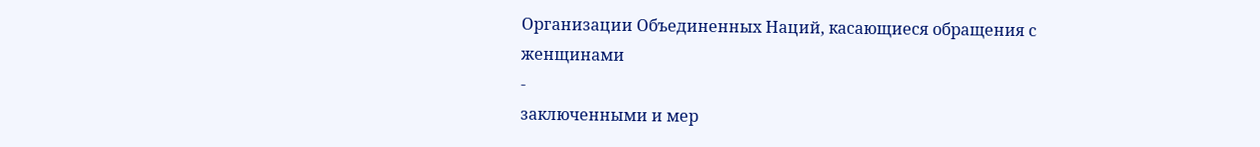Организации Объединенных Наций, касающиеся обращения с
женщинами
-
заключенными и мер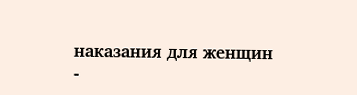наказания для женщин
-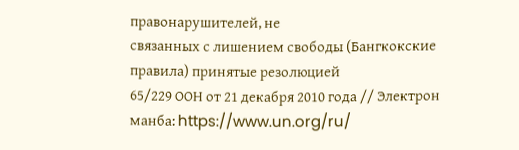правонарушителей, не
связанных с лишением свободы (Бангкокские правила) принятые резолюцией
65/229 ООН от 21 декабря 2010 года // Электрон манба: https://www.un.org/ru/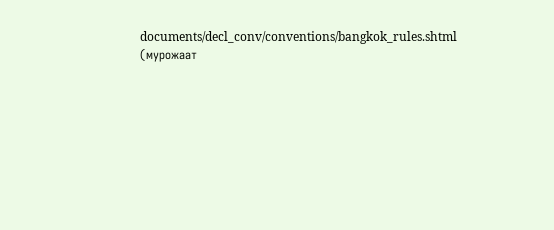documents/decl_conv/conventions/bangkok_rules.shtml (мурожаат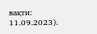вақти: 11.09.2023).